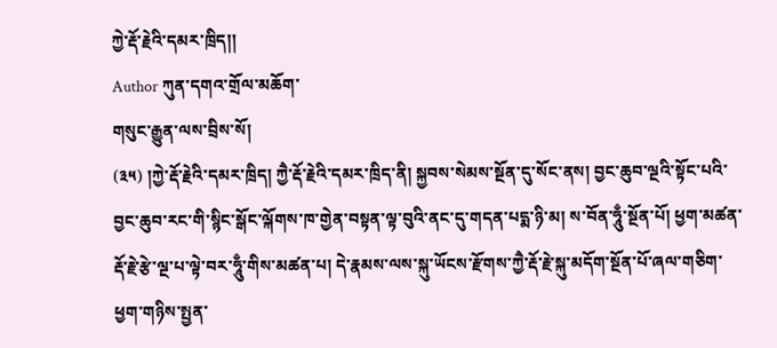ཀྱེ་རྡོ་རྗེའི་དམར་ཁྲིད།།
Author ཀུན་དགའ་གྲོལ་མཆོག་
གསུང་རྒྱུན་ལས་བྲིས་སོ།
(༣༥) །ཀྱེ་རྡོ་རྗེའི་དམར་ཁྲིད། ཀྱཻ་རྡོ་རྗེའི་དམར་ཁྲིད་ནི། སྐྱབས་སེམས་སྔོན་དུ་སོང་ནས། བྱང་ཆུབ་ལྔའི་སྟོང་པའི་བྱང་ཆུབ་རང་གི་སྙིང་སྒོང་ལྐོགས་ཁ་གྱེན་བསྟན་ལྟ་བུའི་ནང་དུ་གདན་པདྨ་ཉི་མ། ས་བོན་ཧཱུྃ་སྔོན་པོ། ཕྱག་མཚན་རྡོ་རྗེ་རྩེ་ལྔ་པ་ལྟེ་བར་ཧཱུྃ་གིས་མཚན་པ། དེ་རྣམས་ལས་སྐུ་ཡོངས་རྫོགས་ཀྱཻ་རྡོ་རྗེ་སྐུ་མདོག་སྔོན་པོ་ཞལ་གཅིག་ཕྱག་གཉིས་སྤྱན་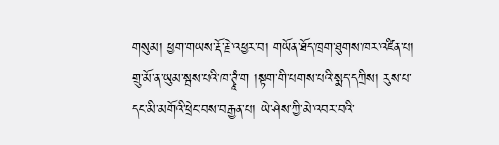གསུམ། ཕྱག་གཡས་རྡོ་རྗེ་འཕྱར་བ། གཡོན་ཐོད་ཁྲག་ཐུགས་ཁར་འཛིན་པ། གྲུ་མོ་ན་ཡུམ་སྦས་པའི་ཁ་ཊྭཱཾ་ག །སྟག་གི་པགས་པའི་སྨད་དཀྲིས། རུས་པ་དང་མི་མགོའི་ཕྲེང་བས་བརྒྱན་པ། ཡེ་ཤེས་ཀྱི་མེ་འབར་བའི་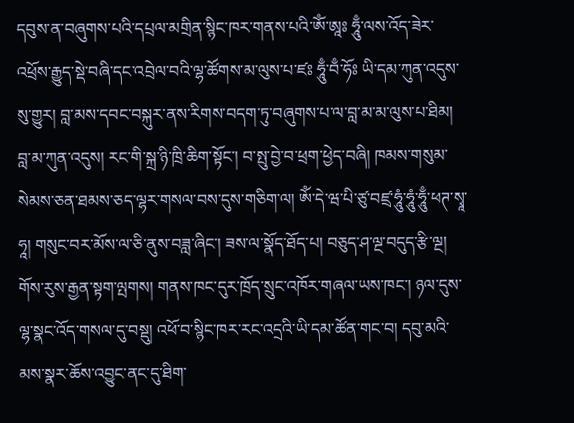དབུས་ན་བཞུགས་པའི་དཔྲལ་མགྲིན་སྙིང་ཁར་གནས་པའི་ༀ་ཨཱཿ ཧཱུྃ་ལས་འོད་ཟེར་འཕྲོས་རྒྱུད་སྡེ་བཞི་དང་འབྲེལ་བའི་ལྷ་ཚོགས་མ་ལུས་པ་ཛཿ ཧཱུྃ་བྃ་ཧོཿ ཡི་དམ་ཀུན་འདུས་སུ་གྱུར། བླ་མས་དབང་བསྐུར་ནས་རིགས་བདག་ཏུ་བཞུགས་པ་ལ་བླ་མ་མ་ལུས་པ་ཐིམ། བླ་མ་ཀུན་འདུས། རང་གི་སྐྲ་ཉི་ཁྲི་ཆིག་སྟོང་། བ་སྤུ་བྱེ་བ་ཕྲག་ཕྱེད་བཞི། ཁམས་གསུམ་སེམས་ཅན་ཐམས་ཅད་ལྷར་གསལ་བས་དུས་གཅིག་ལ། ༀ་དེ་ཝ་པི་ཙུ་བཛྲ་ཧཱུཾ་ཧཱུཾ་ཧཱུྃ་ཕཊ་སྭཱ་ཧཱ། གསུང་བར་མོས་ལ་ཅི་ནུས་བཟླ་ཞིང་། ཟས་ལ་སྣོད་ཐོད་པ། བཅུད་ཤ་ལྔ་བདུད་རྩི་ལྔ། གོས་རུས་རྒྱན་སྟག་ལྤགས། གནས་ཁང་དུར་ཁྲོད་སྲུང་འཁོར་གཞལ་ཡས་ཁང་། ཉལ་དུས་ལྷ་སྣང་འོད་གསལ་དུ་བསྡུ། འཕོ་བ་སྙིང་ཁར་རང་འདྲའི་ཡི་དམ་ཚོན་གང་བ། དབུ་མའི་མས་སྣར་ཆོས་འབྱུང་ནང་དུ་ཐིག་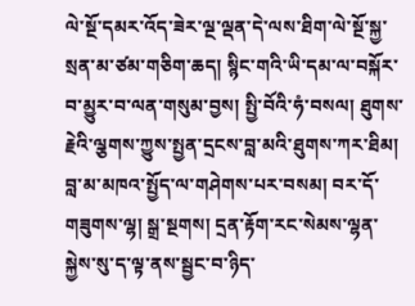ལེ་སྔོ་དམར་འོད་ཟེར་ལྔ་ལྡན་དེ་ལས་ཐིག་ལེ་སྔོ་སྐྱ་སྲན་མ་ཙམ་གཅིག་ཆད། སྙིང་གའི་ཡི་དམ་ལ་བསྐོར་བ་མྱུར་བ་ལན་གསུམ་བྱས། སྤྱི་བོའི་ཧཾ་བསལ། ཐུགས་རྗེའི་ལྕགས་ཀྱུས་སྤྱན་དྲངས་བླ་མའི་ཐུགས་ཀར་ཐིམ། བླ་མ་མཁའ་སྤྱོད་ལ་གཤེགས་པར་བསམ། བར་དོ་གཟུགས་ལྷ། སྒྲ་སྔགས། དྲན་རྟོག་རང་སེམས་ལྷན་སྐྱེས་སུ་ད་ལྟ་ནས་སྦྱང་བ་ཉིད་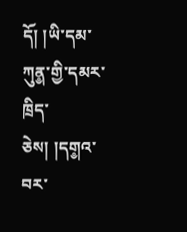དོ། །ཡི་དམ་ཀུན༵་གྱི་དམར་ཁྲིད་ཅེས། །དག༵འ་བར་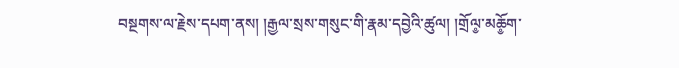བསྔགས་ལ་རྗེས་དཔག་ནས། །རྒྱལ་སྲས་གསུང་གི་རྣམ་དབྱེའི་ཚུལ། །གྲོལ༵་མཆོ༵ག་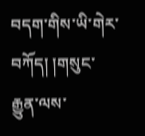བདག་གིས་ཡི་གེར་བཀོད། །གསུང་རྒྱུན་ལས་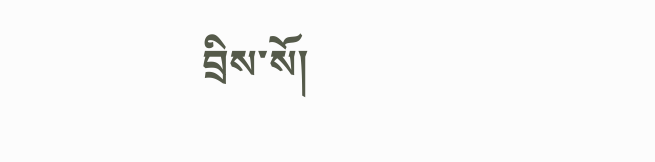བྲིས་སོ།